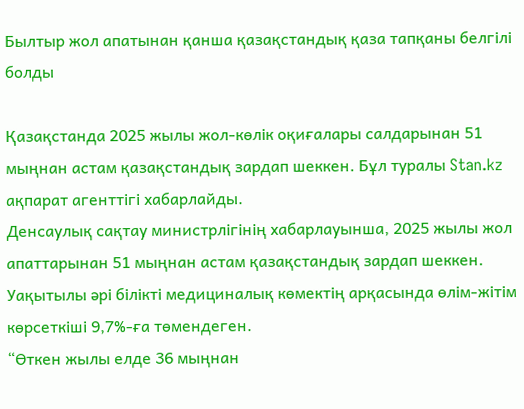Былтыр жол апатынан қанша қазақстандық қаза тапқаны белгілі болды

Қазақстанда 2025 жылы жол-көлік оқиғалары салдарынан 51 мыңнан астам қазақстандық зардап шеккен. Бұл туралы Stan.kz ақпарат агенттігі хабарлайды.
Денсаулық сақтау министрлігінің хабарлауынша, 2025 жылы жол апаттарынан 51 мыңнан астам қазақстандық зардап шеккен. Уақытылы әрі білікті медициналық көмектің арқасында өлім-жітім көрсеткіші 9,7%-ға төмендеген.
“Өткен жылы елде 36 мыңнан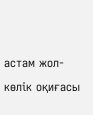астам жол-көлік оқиғасы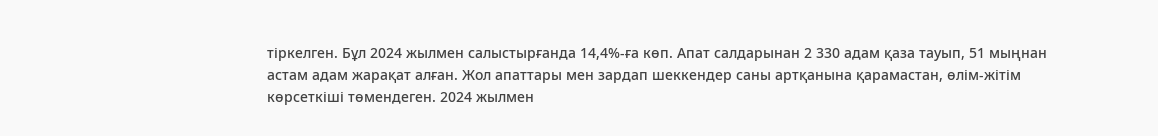тіркелген. Бұл 2024 жылмен салыстырғанда 14,4%-ға көп. Апат салдарынан 2 330 адам қаза тауып, 51 мыңнан астам адам жарақат алған. Жол апаттары мен зардап шеккендер саны артқанына қарамастан, өлім-жітім көрсеткіші төмендеген. 2024 жылмен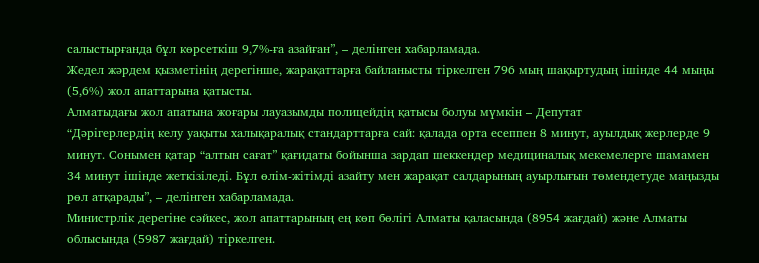салыстырғанда бұл көрсеткіш 9,7%-ға азайған”, – делінген хабарламада.
Жедел жәрдем қызметінің дерегінше, жарақаттарға байланысты тіркелген 796 мың шақыртудың ішінде 44 мыңы (5,6%) жол апаттарына қатысты.
Алматыдағы жол апатына жоғары лауазымды полицейдің қатысы болуы мүмкін – Депутат
“Дәрігерлердің келу уақыты халықаралық стандарттарға сай: қалада орта есеппен 8 минут, ауылдық жерлерде 9 минут. Сонымен қатар “алтын сағат” қағидаты бойынша зардап шеккендер медициналық мекемелерге шамамен 34 минут ішінде жеткізіледі. Бұл өлім-жітімді азайту мен жарақат салдарының ауырлығын төмендетуде маңызды рөл атқарады”, – делінген хабарламада.
Министрлік дерегіне сәйкес, жол апаттарының ең көп бөлігі Алматы қаласында (8954 жағдай) және Алматы облысында (5987 жағдай) тіркелген.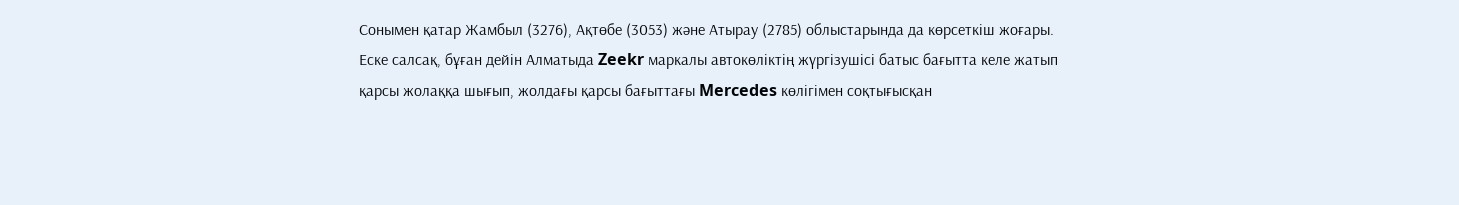Сонымен қатар Жамбыл (3276), Ақтөбе (3053) және Атырау (2785) облыстарында да көрсеткіш жоғары.
Еске салсақ, бұған дейін Алматыда Zeekr маркалы автокөліктің жүргізушісі батыс бағытта келе жатып қарсы жолаққа шығып, жолдағы қарсы бағыттағы Mercedes көлігімен соқтығысқан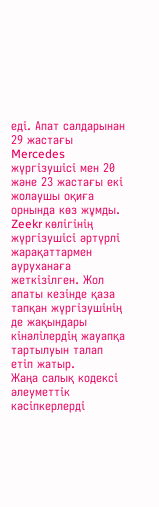еді. Апат салдарынан 29 жастағы Mercedes жүргізушісі мен 20 және 23 жастағы екі жолаушы оқиға орнында көз жұмды. Zeekr көлігінің жүргізушісі әртүрлі жарақаттармен ауруханаға жеткізілген. Жол апаты кезінде қаза тапқан жүргізушінің де жақындары кінәлілердің жауапқа тартылуын талап етіп жатыр.
Жаңа салық кодексі әлеуметтік кәсіпкерлерді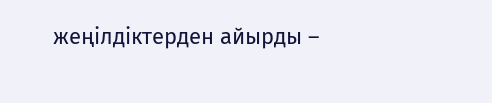жеңілдіктерден айырды –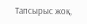Тапсырыс жоқ,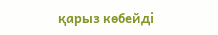қарыз көбейді